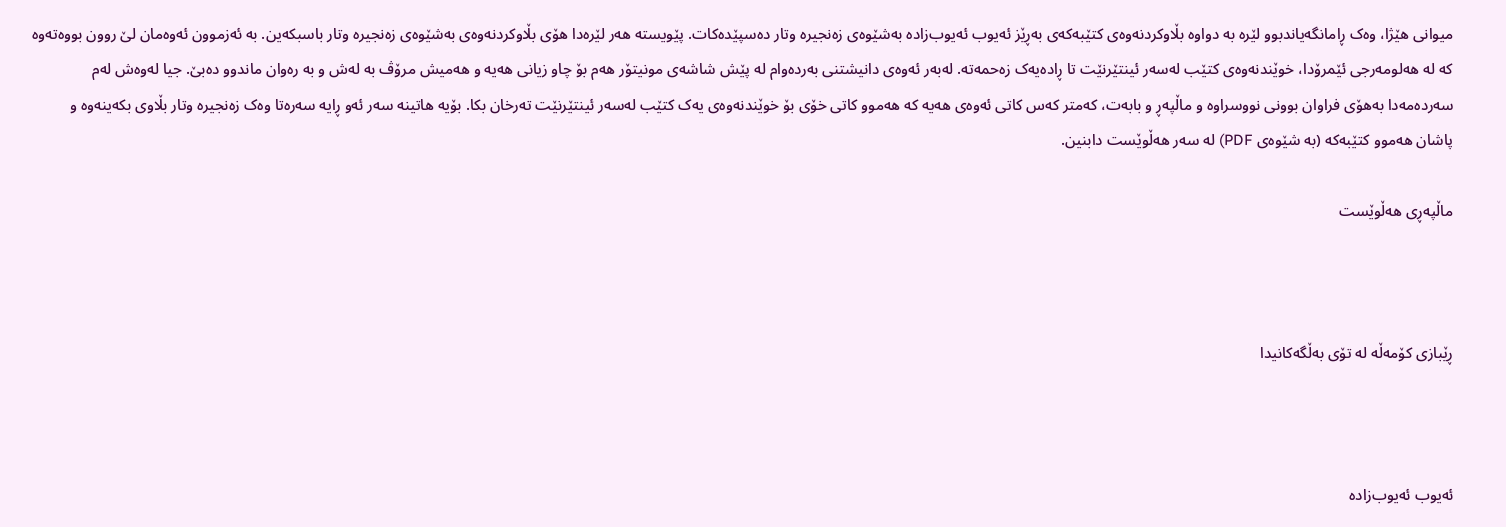میوانی هێژا، وه‌ک ڕامانگه‌یاندبوو لێره‌ به‌ دواوه‌ بڵاوکردنه‌وه‌ی کتێبه‌که‌ی به‌ڕێز ئه‌‌یوب ئه‌یوب‌زاده‌ به‌شێوه‌ی زه‌نجیره‌ وتار ده‌سپێده‌کات. پێویسته‌ هه‌ر لێره‌دا هۆی بڵاوکردنه‌وه‌ی به‌شێوه‌ی زه‌نجیره‌ وتار باسبکه‌ین. به‌ ئه‌زموون ئه‌وه‌مان لێ روون بووه‌ته‌وه‌ که‌ له‌ هه‌لومه‌رجی ئێمرۆدا، خوێندنه‌وه‌ی کتێب له‌سه‌ر ئینتێرنێت تا ڕاده‌یه‌ک زه‌حمه‌ته‌. له‌به‌ر ئه‌وه‌ی دانیشتنی به‌رده‌وام له‌ پێش شاشه‌ی مونیتۆر هه‌م بۆ چاو زیانی هه‌یه‌ و هه‌میش مرۆڤ به‌ له‌ش و به‌ ره‌وان ماندوو ده‌بێ. جیا له‌وه‌ش له‌م سه‌رده‌مه‌دا به‌هۆی فراوان بوونی نووسراوه‌ و ماڵپه‌ڕ و بابه‌ت، که‌متر که‌س کاتی ئه‌وه‌ی هه‌یه‌ که‌ هه‌موو کاتی خۆی بۆ خوێندنه‌وه‌ی یه‌ک کتێب له‌سه‌ر ئینتێرنێت ته‌رخان بکا. بۆیه‌ هاتینه‌ سه‌ر ئه‌و ڕایه‌ سه‌ره‌تا وه‌ک زه‌نجیره‌ وتار بڵاوی بکه‌ینه‌وه‌ و پاشان هه‌موو کتێبه‌که‌ (به‌ شێوه‌ی PDF) له‌ سه‌ر هه‌ڵوێست دابنین.

ماڵپه‌ڕی هه‌ڵوێست



ڕێبازی کۆمه‌ڵه‌ له‌ تۆی به‌ڵگه‌کانیدا



ئه‌یوب ئه‌یوب‌زاده‌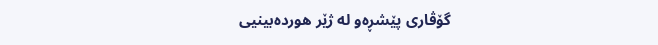گۆڤاری پێشڕه‌و له‌ ژێر هورده‌بینیی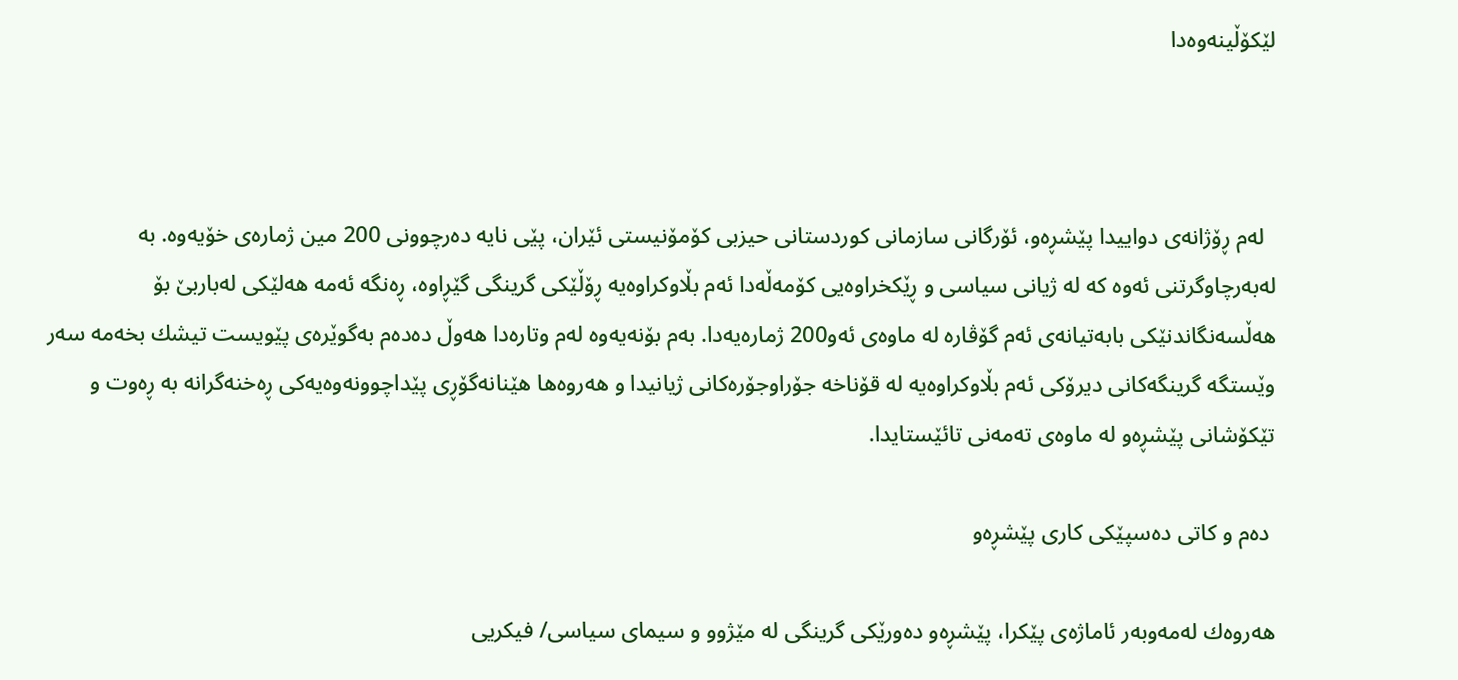لێکۆڵینه‌وه‌دا



  له‌م ڕۆژانه‌ی‌ د‌واییدا پێشڕه‌‌و، ئۆرگانی‌ سازمانی‌ كوردستانی حیزبی‌ كۆمۆنیستی‌ ئێران، پێی‌ نایه‌ ده‌رچوونی ‌200 مین ژماره‌ی‌ خۆیه‌وه‌. به‌ له‌به‌رچاوگرتنی‌ ئه‌وه‌ كه‌ له‌ ژیانی‌ سیاسی‌ و ڕێكخراوه‌یی‌ كۆمه‌ڵه‌دا ئه‌م بڵاوكراوه‌یه‌ ڕۆڵێكی‌ گرینگی‌ گێڕاوه‌، ڕه‌نگه‌ ئه‌مه‌ هه‌لێكی له‌باربێ بۆ هه‌ڵسه‌نگاندنێكی‌ بابه‌تیانه‌ی‌ ئه‌م گۆڤاره‌ له‌ ماوه‌ی‌ ئه‌و200 ژماره‌یه‌دا. به‌م بۆنه‌یه‌وه ‌له‌م وتاره‌دا هه‌وڵ ده‌ده‌م به‌گوێره‌ی‌ پێویست تیشك بخه‌مه‌ سه‌ر وێستگه‌ گرینگه‌كانی‌ دیرۆكی‌ ئه‌م بڵاوكراوه‌یه‌ له‌ قۆناخه‌ جۆراوجۆره‌كانی‌ ژیانیدا و هه‌روه‌ها هێنانه‌گۆڕی‌ پێداچوونه‌وه‌یه‌كی‌ ڕه‌خنه‌گرانه‌ به‌ ڕه‌و‌ت و تێكۆشانی‌ پێشڕه‌و له ماوه‌ی‌ ته‌مه‌نی‌ تائێستایدا.

 ده‌م و كاتی‌ ده‌سپێكی‌ كاری‌ پێشڕه‌و

هه‌روه‌ك له‌مه‌وبه‌ر ئاماژه‌ی‌ پێكرا، پێشڕه‌و ده‌ورێكی‌ گرینگی ‌له‌ مێژوو و سیمای‌ سیاسی‌/ فیكریی‌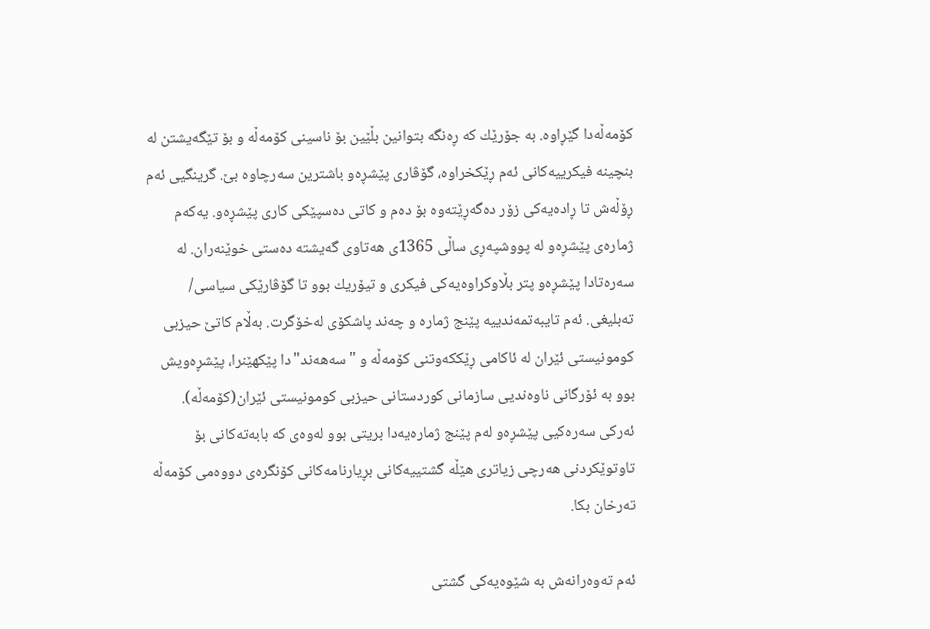كۆمه‌ڵه‌دا گێڕاوه‌. به‌ جۆرێك كه‌ ڕه‌نگه‌ بتوانین بڵێین بۆ ناسینی‌ كۆمه‌ڵه ‌و بۆ تێگه‌یشتن له‌ بنچینه‌ فیكرییه‌كانی‌ ئه‌م ڕێكخراوه،‌ گۆڤاری‌ پێشڕه‌و باشترین سه‌رچاوه‌ بێ‌. گرینگیی‌ ئه‌م ڕۆڵه‌ش تا ڕاده‌یه‌كی‌ زۆر ده‌گه‌ڕێته‌وه‌ بۆ ده‌م و كاتی‌ ده‌سپێكی‌ كاری‌ پێشڕه‌و. یه‌كه‌م ژماره‌ی‌ پێشڕه‌و له‌‌ پووشپه‌ڕی ساڵی 1365ی هه‌تاوی‌ گه‌یشته‌ ده‌ستی‌ خوێنه‌ران. له‌ سه‌ره‌تادا پێشڕه‌و پتر بڵاوكراوه‌یه‌کی‌ فیكری‌ و تیۆریك بوو تا گۆڤارێكی‌ سیاسی/ ته‌بلیغی‌. ئه‌م تایبه‌تمه‌ندییه‌ پێنج ژماره‌ و چه‌ند پاشكۆی‌ له‌خۆگرت. به‌ڵام كاتێ‌ حیزبی‌ كومونیستی‌ ئێران له‌ ئاكامی‌ ڕێككه‌وتنی‌ كۆمه‌ڵه‌ و "سه‌هه‌ند"دا پێكهێنرا، پێشڕه‌ویش بوو به‌ ئۆرگانی‌ ناوه‌ندیی سازمانی‌ كوردستانی‌ حیزبی‌ كومو‌نیستی‌ ئێران‌(کۆمه‌ڵه‌). ئه‌ركی‌ سه‌ره‌كیی‌ پێشڕه‌و له‌م پێنج ژماره‌یه‌دا بریتی‌ بوو له‌وه‌ی كه‌ بابه‌ته‌كانی‌ بۆ تاوتوێكردنی‌ هه‌رچی‌ زیاتری‌ هێڵه‌‌ گشتییه‌كانی‌ بڕیارنامه‌كانی‌ كۆنگره‌ی‌ دووه‌می‌ كۆمه‌ڵه‌ ته‌رخان بكا.

ئه‌م ته‌وه‌رانه‌ش به‌ شێوه‌یه‌كی‌ گشتی‌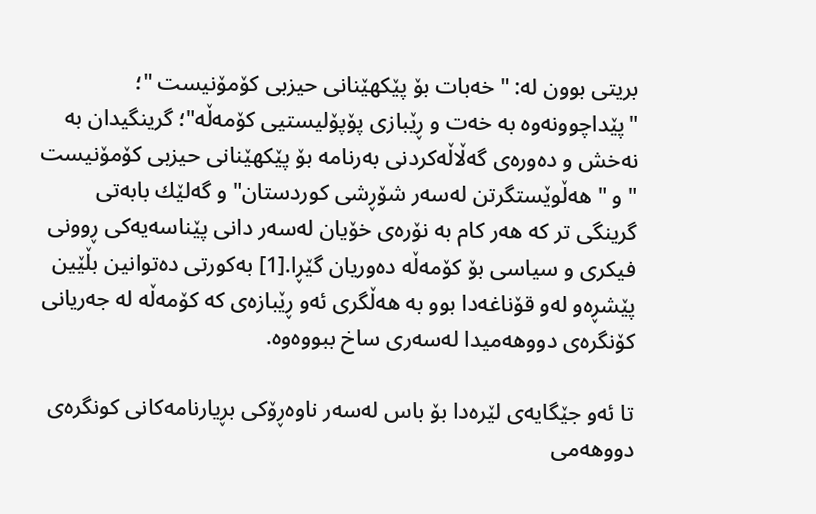بریتی‌ بوون له: "خه‌بات بۆ پێكهێنانی‌ حیزبی‌ كۆمۆنیست "؛ "پێداچوونه‌وه‌ به‌ خه‌ت و ڕێبازی‌ پۆپۆلیستیی‌ كۆمه‌ڵه‌"؛ گرینگیدان به‌ نه‌خش و ده‌وره‌ی‌ گه‌ڵاڵه‌كردنی‌ به‌رنامه‌ بۆ پێكهێنانی‌ حیزبی‌ كۆمۆنیست " و " هه‌ڵوێستگرتن له‌سه‌ر شۆڕشی‌ كوردستان" و گه‌لێك بابه‌تی‌ گرینگی‌ تر كه‌ هه‌ر كام به‌ نۆره‌ی‌ خۆیان له‌سه‌ر دانی‌ پێناسه‌یه‌كی‌ ڕوونی‌ فیكری‌ و سیاسی‌ بۆ كۆمه‌ڵه‌ ده‌وریان گێڕا.[1] به‌كورتی‌ ده‌توانین بڵێین پێشڕه‌و له‌و قۆناغه‌دا بوو به ‌هه‌ڵگری‌ ئه‌و ڕێبازه‌ی‌ كه‌ كۆمه‌ڵه‌ له‌ جه‌ریانی‌ كۆنگره‌ی‌ دووهه‌میدا له‌سه‌ری‌ ساخ ببووه‌وه‌‌.

تا ئه‌و جێگایه‌ی‌ لێره‌دا بۆ باس له‌سه‌ر ناوه‌ڕۆكی‌ بڕیارنامه‌كانی‌ كونگره‌ی‌ دووهه‌می‌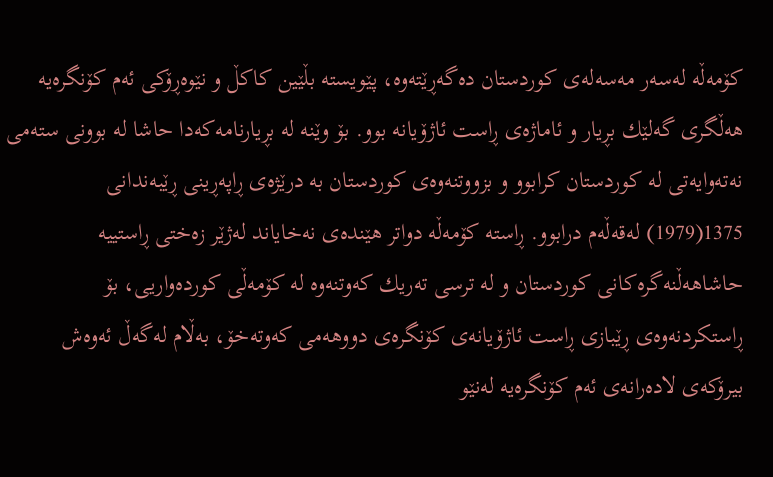كۆمه‌ڵه‌ له‌سه‌ر مه‌سه‌له‌ی‌ كوردستان ده‌گه‌ڕێته‌وه‌، پێویسته‌ بڵێین کاکڵ و نێوه‌ڕۆكی‌ ئه‌م كۆنگره‌یه‌ هه‌ڵگری‌ گه‌لێك بڕیار و ئاماژه‌ی‌ ڕاست ئاژۆیانه‌ بوو. بۆ وێنه‌ له‌ بڕیارنامه‌كه‌دا حاشا له‌ بوونی‌ سته‌می‌ نه‌ته‌وایه‌تی‌ له كوردستان كرابوو و بزووتنه‌وه‌ی‌ كوردستان‌ به‌ درێژه‌ی‌ ڕاپه‌ڕینی‌ ڕێبه‌ندانی 1375(1979) له‌قه‌ڵه‌م درابوو. ڕاسته‌ كۆمه‌ڵه‌ دواتر هێنده‌ی‌ نه‌خایاند له‌ژێر زه‌ختی‌ ڕاستییه‌ حاشاهه‌ڵنه‌گره‌كانی‌ كوردستان و له‌ ترسی‌ ته‌ریك كه‌وتنه‌وه‌ له‌ كۆمه‌ڵی‌ كورده‌واریی، بۆ ڕاستكردنه‌وه‌ی‌ ڕێبازی‌ ڕاست ئاژۆیانه‌ی كۆنگره‌ی‌ دووهه‌می‌ كه‌وته‌خۆ، به‌ڵام له‌گه‌ڵ‌ ئه‌وه‌ش بیرۆكه‌ی‌ لاده‌رانه‌ی‌ ئه‌م كۆنگره‌یه‌ له‌نێو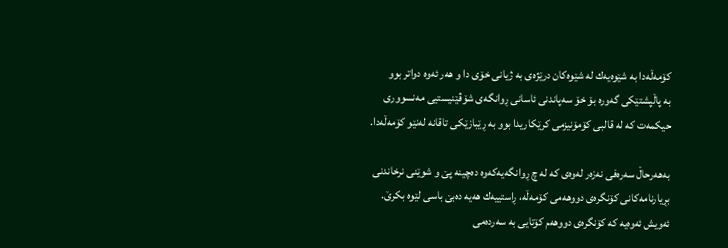كۆمه‌ڵه‌دا به‌ شێوه‌یه‌ك له‌ شێوه‌كان درێژه‌ی‌ به‌ ژیانی‌ خۆی دا و هه‌ر ئه‌وه‌ دواتر بوو به ‌پاڵپشتێكی‌ گه‌وره‌ بۆ خۆ سه‌پاندنی‌ ئاسانی‌ ڕوانگه‌ی‌ شۆڤێنیستیی‌ مه‌نسووری‌ حیكمه‌ت كه‌ له‌ قالبی‌ كۆمۆنیزمی‌ كرێكاریدا بوو به‌ ڕێبازێكی‌ تاقانه‌ له‌نێو كۆمه‌ڵه‌دا.

به‌هه‌رحاڵ‌ سه‌ره‌فی‌ نه‌زه‌ر له‌وه‌ی كه‌ له‌ چ ڕوانگه‌یه‌كه‌وه‌ ده‌چینه‌ پێ و شوێنی‌ نرخاندنی‌ بڕیارنامه‌كانی‌ كۆنگره‌ی‌ دووهه‌می‌ كۆمه‌ڵه‌، ڕاستییه‌ك هه‌یه‌ ده‌بێ‌ باسی‌ لێوه‌ بكرێ‌. ئه‌ویش ئه‌وه‌یه‌ كه‌ كۆنگره‌ی‌ دووهه‌م كۆتایی‌ به‌ سه‌رده‌می‌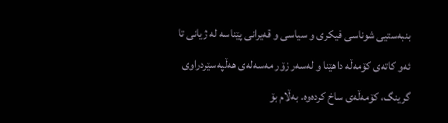بنبه‌ستیی شوناسی فیكری و سیاسی و قه‌یرانی‌ پێناسه‌ له‌ ژیانی‌ تا ئه‌و كاته‌ی‌ كۆمه‌ڵه ‌داهێنا و له‌سه‌ر زۆر مه‌سه‌له‌ی‌ هه‌ڵپه‌سێردراوی گرینگ، كۆمه‌ڵه‌ی‌ ساخ كرده‌وه‌. به‌ڵام بۆ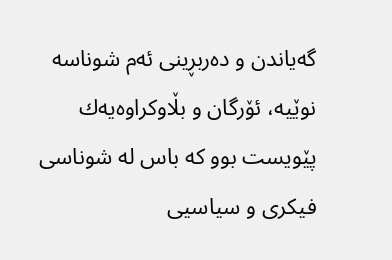گه‌یاندن و ده‌ربڕینی‌ ئه‌م شوناسه‌ نوێیه‌، ئۆرگان و بڵاوكراوه‌یه‌ك پێویست بوو كه‌ باس له‌ شوناسی‌ فیكری‌ و سیاسیی‌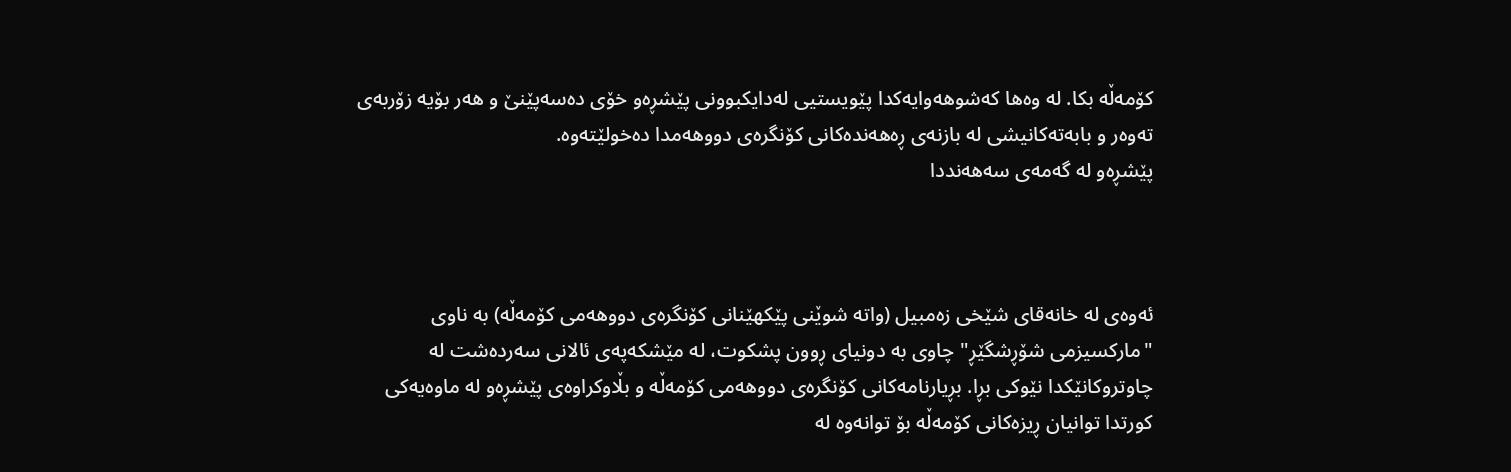كۆمه‌ڵه‌ بكا. له‌ وه‌ها كه‌شوهه‌وایه‌كدا پێویستیی‌ له‌دایكبوونی‌ پێشڕه‌و خۆی‌ ده‌سه‌پێنێ‌ و هه‌ر بۆیه‌ زۆربه‌ی‌ ته‌وه‌ر و بابه‌ته‌كانیشی‌ له‌ بازنه‌ی‌ ڕه‌هه‌نده‌كانی‌ كۆنگره‌ی‌ دووهه‌مدا ده‌خولێته‌وه‌.
پێشڕه‌و له‌ گه‌مه‌ی‌ سه‌هه‌نددا



ئه‌وه‌ی‌ له‌ خانه‌قای‌ شێخی‌ زه‌مبیل (واته‌ شوێنی‌ پێكهێنانی‌ كۆنگره‌ی‌ دووهه‌می‌ كۆمه‌ڵه) به ناوی‌ "ماركسیزمی‌ شۆڕشگێڕ" چاوی‌ به‌ دونیای‌ ڕوون پشكوت، له‌ مێشكه‌په‌ی‌ ئالانی‌ سه‌رده‌شت له‌ چاوتروكانێكدا نێو‌كی‌ بڕا. بڕیارنامه‌كانی‌ كۆنگره‌ی‌ دووهه‌می‌ كۆمه‌ڵه‌ و بڵاوكراوه‌ی‌ پێشڕه‌و له‌ ماوه‌یه‌كی‌ كورتدا توانیان ڕیزه‌كانی‌ كۆمه‌ڵه‌ بۆ توانه‌وه‌ له‌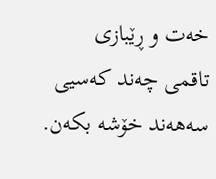خه‌ت و ڕێبازی‌ تاقمی ‌چه‌ند كه‌سیی‌ سه‌هه‌ند خۆشه بكه‌ن.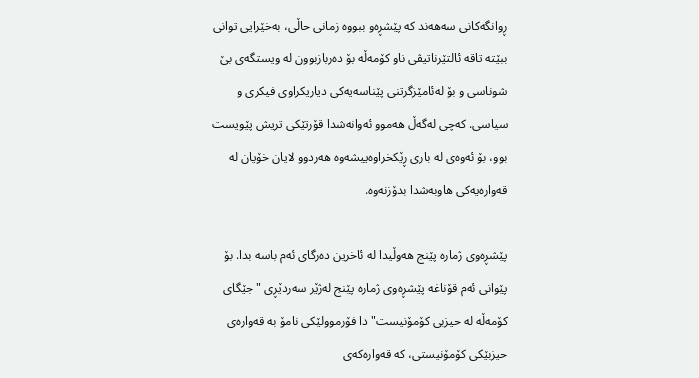ڕوانگه‌كانی‌ سه‌هه‌ند كه‌ پێشڕه‌و ببووه‌ زمانی‌ حاڵی،‌ به‌خێرایی‌ توانی‌ ببێته‌ تاقه‌ ئالتێرناتیڤی‌ ناو كۆمه‌ڵه‌ بۆ ده‌ربازبوون له‌ ویستگه‌ی‌ بێ‌ شوناسی‌ و بۆ له‌ئامێزگرتنی‌ پێناسه‌یه‌كی‌ دیاریكراوی‌ فیكری و سیاسی‌. كه‌چی‌ له‌گه‌ڵ‌ هه‌موو ئه‌وانه‌شدا قۆرتێكی‌ تریش پێویست بوو، بۆ ئه‌وه‌ی‌ له‌ باری‌ ڕێكخراوه‌ییشه‌وه‌ هه‌ردوو لایان خۆیان له‌ قه‌واره‌یه‌كی‌ هاوبه‌شدا بدۆزنه‌وه‌.

پێشڕه‌وی‌ ژماره‌ پێنج هه‌وڵیدا له‌ ئاخرین ده‌رگای‌ ئه‌م باسه‌ بدا. بۆ پێوانی‌ ئه‌م قۆناغه‌ پێشڕه‌وی‌ ژماره‌ پێنج له‌ژێر سه‌ردێڕی‌ "جێگای‌ كۆمه‌ڵه‌ له‌ حیزبی‌ كۆمۆنیست"دا فۆرموولێكی‌ نامۆ به‌ قه‌واره‌ی‌ حیزبێكی‌ كۆمۆنیستی،‌ كه‌ قه‌واره‌كه‌ی‌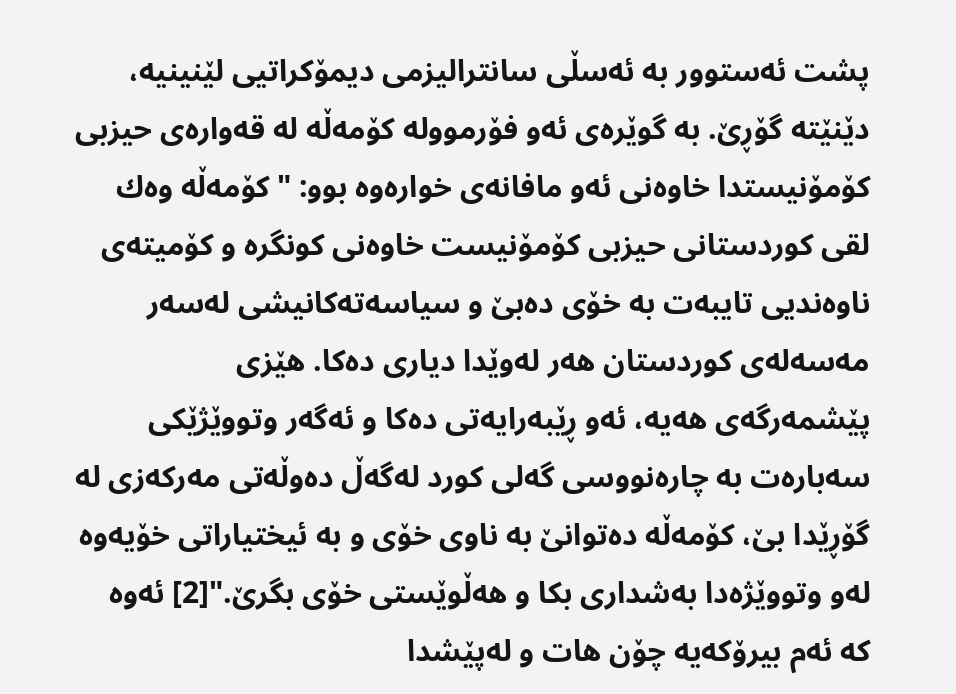پشت ئه‌ستوور به‌ ئه‌سڵی‌ سانترالیزمی‌ دیمۆكراتیی لێنینیه،‌ دێنێته‌ گۆڕێ‌. به‌ گوێره‌ی‌ ئه‌و فۆرمووله‌ كۆمه‌ڵه‌ له‌ قه‌واره‌ی‌ حیزبی‌ كۆمۆنیستدا خاوه‌نی‌ ئه‌و مافانه‌ی‌ خواره‌وه‌ بوو: "كۆمه‌ڵه‌ وه‌ك لقی‌ كوردستانی‌ حیزبی‌ كۆمۆنیست خاوه‌نی‌ كونگره‌ و كۆمیته‌ی‌ ناوه‌ندیی‌ تایبه‌ت به‌ خۆی‌ ده‌بێ‌ و سیاسه‌ته‌كانیشی‌ له‌سه‌ر مه‌سه‌له‌ی‌ كوردستان هه‌ر له‌وێدا دیاری‌ ده‌كا. هێزی‌ پێشمه‌رگه‌ی‌ هه‌یه،‌ ئه‌و ڕێبه‌رایه‌تی ده‌كا و ئه‌گه‌ر وتووێژێكی‌ سه‌باره‌ت به‌ چاره‌نووسی‌ گه‌لی‌ كورد له‌گه‌ڵ‌ ده‌وڵه‌تی‌ مه‌ركه‌زی‌ له‌ گۆڕێدا بێ‌، كۆمه‌ڵه‌ ده‌توانێ‌ به‌ ناوی‌ خۆی‌ و به ئیختیاراتی‌ خۆیه‌وه‌ له‌و وتووێژه‌دا به‌شداری‌ بكا و هه‌ڵوێستی‌ خۆی‌ بگرێ."[2] ئه‌وه‌ كه‌ ئه‌م بیرۆكه‌یه‌ چۆن هات و له‌پێشدا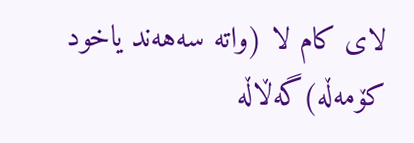لای‌ كام لا (واته‌ سه‌هه‌ند یاخود كۆمه‌ڵه)گه‌ڵاڵه‌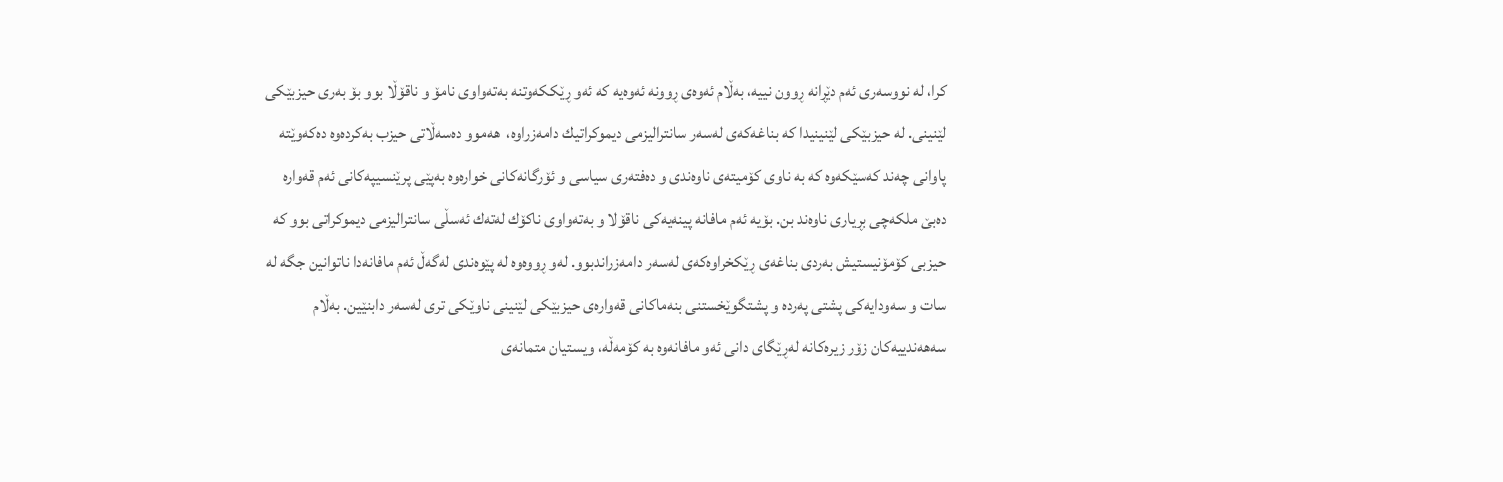كرا، له‌ نووسه‌ری‌ ئه‌م دێڕانه‌ ڕوون نییه‌، به‌ڵام ئه‌وه‌ی‌ ڕوونه‌ ئه‌وه‌یه‌ كه‌ ئه‌و ڕێككه‌وتنه‌ به‌ته‌واوی‌ نامۆ و ناقۆڵا بوو بۆ به‌ری‌ حیزبێكی‌ لێنینی‌. له‌ حیزبێكی‌ لێنینیدا كه‌ بناغه‌كه‌ی‌ له‌سه‌ر سانترالیزمی‌ دیموكراتیك دامه‌زراوه،  هه‌موو ده‌سه‌ڵاتی‌ حیزب به‌كرده‌وه‌ ده‌كه‌وێته‌ پاوانی‌ چه‌ند كه‌سێكه‌وه‌ كه به ناوی كۆمیته‌ی‌ ناوه‌ندی‌ و ده‌فته‌ری‌ سیاسی و ئۆرگانه‌كانی‌ خواره‌وه‌ به‌پێی پرێنسیپه‌كانی‌ ئه‌م قه‌واره‌ ده‌بێ‌ ملكه‌چی‌ بڕیاری‌ ناوه‌ند بن. بۆیه‌ ئه‌م مافانه‌ پینه‌یه‌كی ناقۆلا و به‌ته‌واوی ناكۆك له‌ته‌ك ئه‌سڵی سانترالیزمی دیموكراتی بوو كه‌ حیزبی‌ كۆمۆنیستیش به‌ردی‌ بناغه‌ی‌ ڕێكخراوه‌كه‌ی‌ له‌سه‌ر دامه‌زراندبوو. له‌و‌ ڕووه‌وه‌ له‌ پێوه‌ندی له‌گه‌ڵ ئه‌م مافانه‌‌دا ناتوانین جگه ‌له‌ سات و سه‌ودایه‌كی پشتی په‌رده‌ و پشتگوێخستنی بنه‌ماكانی قه‌واره‌ی حیزبێكی لێنینی ناوێكی تری له‌سه‌ر دابنێین. به‌ڵام سه‌هه‌ندییه‌كان زۆر زیره‌كانه‌ له‌ڕێگای‌ دانی‌ ئه‌و مافانه‌وه‌ به‌ كۆمه‌ڵه‌، ویستیان متمانه‌ی‌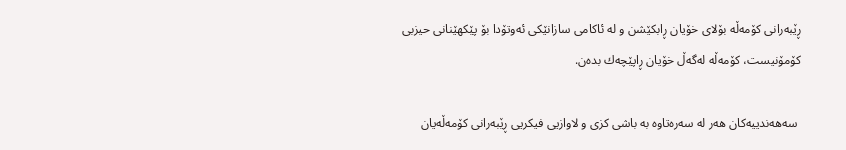ڕێبه‌ر‌انی‌ كۆمه‌ڵه‌ بۆلای‌ خۆیان ڕابكێشن و له‌ ئاكامی‌ سازانێكی‌ ئه‌وتۆدا‌ بۆ پێكهێنانی‌ حیزبی‌ كۆمۆنیست، كۆمه‌ڵه‌ له‌گه‌ڵ‌ خۆیان ڕاپێچه‌ك بده‌ن.

 سه‌هه‌ندییه‌كان هه‌ر له‌ سه‌ره‌تاوه‌ به‌ باشی‌ كزی و لاوازیی‌ فیكریی‌ ڕێبه‌رانی‌ كۆمه‌ڵه‌یان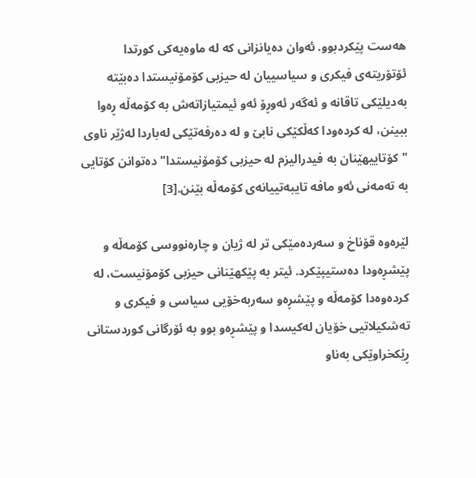هه‌ست پێكردبوو. ئه‌وان ده‌یانزانی‌ كه‌ له‌ ماوه‌یه‌كی‌ كورتدا ئۆتۆریته‌ی فیكری‌ و سیاسییان له‌ حیزبی‌ كۆمۆنیستدا ده‌بێته‌ به‌دیلێكی تاقانه‌ و ئه‌گه‌ر ئه‌وڕۆ ئه‌و ئیمتیازاته‌ش به‌ كۆمه‌ڵه‌ ڕه‌وا ببینن، له‌ كرده‌ودا كه‌ڵكێكی‌ نابێ‌ و له‌ ده‌رفه‌تێكی‌ له‌باردا له‌ژێر ناوی‌ "كۆتاییهێنان به‌ فیدرالیزم له‌ حیزبی‌ كۆمۆنیستدا" ده‌توانن كۆتایی‌ به ته‌مه‌نی‌ ئه‌و مافه‌ تایبه‌تییانه‌ی‌ كۆمه‌ڵه‌ بێنن.[3]

لێره‌وه‌ قۆناخ و سه‌رده‌مێكی‌ تر له‌ ژیان و چاره‌نووسی‌ كۆمه‌ڵه‌ و پێشڕه‌ودا ده‌ستیپێكرد. ئیتر به‌ پێكهێنانی‌ حیزبی‌ كۆمۆنیست، له‌ كرده‌وه‌دا كۆمه‌ڵه‌ و پێشڕه‌و سه‌ربه‌خۆیی‌ سیاسی‌ و فیكری‌ و ته‌شكیلاتیی‌ خۆیان له‌كیسدا و پێشڕه‌و بوو به ئۆرگانی كوردستانی‌ ڕێكخراوێكی‌ به‌ناو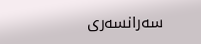سه‌رانسه‌ری‌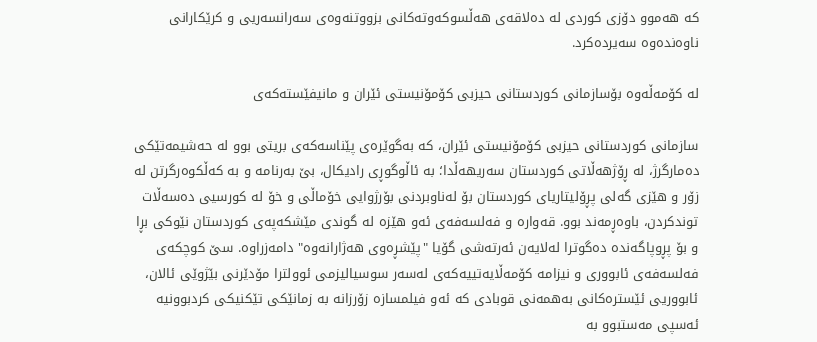كه‌ هه‌موو دۆزی‌ كوردی‌ له‌ ده‌لاقه‌ی‌ هه‌ڵسوكه‌وته‌كانی‌ بزووتنه‌وه‌ی‌ سه‌رانسه‌ریی‌ و كرێكارانی‌ ناوه‌نده‌وه‌ سه‌یرده‌كرد‌.

له‌‌ كۆمه‌ڵه‌وه‌ بۆسازمانی‌ كوردستانی‌ حیزبی‌ كۆمۆنیستی‌ ئێران و مانیفێسته‌كه‌ی

سازمانی‌ كوردستانی حیزبی‌ كۆمۆنیستی‌ ئێران، كه به‌گوێره‌ی‌ پێناسه‌كه‌ی‌ بریتی‌ بوو له‌ حه‌شیمه‌تێكی‌ ده‌مارگرژ، له‌ ڕۆژهه‌ڵاتی‌ كوردستان سه‌ریهه‌ڵدا؛ به‌ ئاڵوگوڕی‌ رادیكال، بێ‌ به‌رنامه‌ و به‌ كه‌ڵكوه‌رگرتن له‌ زۆر و هێزی‌ گه‌لی‌ پڕۆلیتاریای كوردستان بۆ له‌ناوبردنی‌ بۆرژوایی خۆماڵی‌ و خۆ له‌ كورسیی‌ ده‌سه‌ڵات توندكردن، باوه‌ڕمه‌ند بوو. قه‌واره و فه‌لسه‌فه‌ی‌ ئه‌و هێزه‌ له‌ گوندی مێشكه‌په‌ی‌ كوردستان نێوكی‌ بڕا و بۆ پڕوپاگه‌نده ده‌گوترا له‌لایه‌ن ئه‌رته‌شی گۆیا "پێشڕه‌وی‌ هه‌ژارانه‌وه" دامه‌زراوه‌. سێ‌ كوچكه‌ی‌ فه‌لسه‌فه‌ی‌ ئابووری‌ و نیزامه‌ كۆمه‌ڵایه‌تییه‌كه‌ی‌ له‌سه‌ر سوسیالیزمی‌ ئوولترا مۆدێرنی‌ بێژوێی‌ ئالان، ئابووریی‌ ئێستره‌كانی‌ به‌همه‌نی‌ قوبادی‌ كه‌ ئه‌و فیلمسازه‌ زۆرزانه‌‌ به‌ زمانێكی‌ تێكنیكی‌ كردبوونیه‌ ئه‌سپی‌ مه‌ستبوو به‌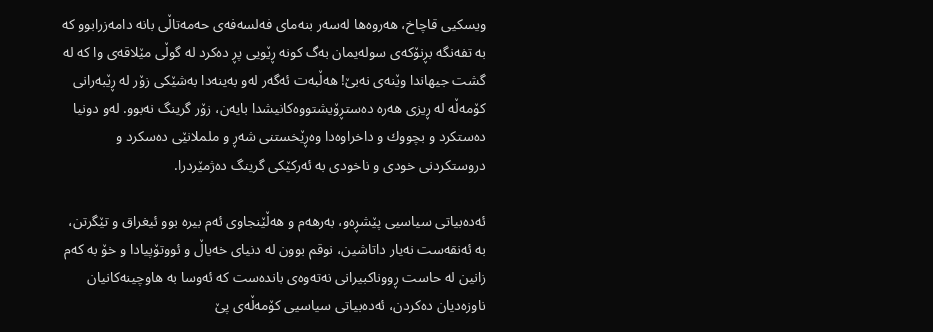ویسكیی‌ قاچاخ، هه‌روه‌ها له‌سه‌ر بنه‌مای‌ فه‌لسه‌فه‌ی‌ حه‌مه‌تاڵی‌ بانه‌ دامه‌زرابوو كه‌ به تفه‌نگه بڕنۆ‌كه‌ی سوله‌یمان به‌گ‌ كونه‌ ڕێویی‌ پڕ ده‌كرد له گوڵی مێلاقه‌ی وا كه له گشت جیهاندا وێنه‌ی‌ نه‌بێ‌! هه‌ڵبه‌ت ئه‌گه‌ر له‌و به‌ینه‌دا به‌شێكی‌ زۆر له‌ ڕێبه‌رانی‌ كۆمه‌ڵه‌ له‌ ڕیزی‌ هه‌ره‌ ده‌ستڕۆیشتووه‌كانیشدا بایه‌ن، زۆر گرینگ نه‌بوو. له‌و دونیا ده‌ستكرد و بچووك و داخراوه‌دا وه‌ڕێخستنی‌ شه‌ڕ و ململانێی ده‌سكرد و دروستكردنی‌ خودی‌ و نا‌خودی‌ به ئه‌ركێكی‌ گرینگ ده‌ژمێردرا.

ئه‌‌ده‌بیاتی سیاسیی‌ پێشڕه‌و، به‌رهه‌م و هه‌ڵێنجاوی‌ ئه‌م بیره‌ بوو ئیغراق و تێگرتن، به ئه‌نقه‌ست نه‌یار داتاشین، نوقم بوون له دنیای خه‌یاڵ و ئووتۆپیادا و خۆ به‌ كه‌م زانین له‌ حاست ڕووناكبیرانی نه‌ته‌وه‌ی بانده‌ست كه ئه‌وسا به‌ هاوچینه‌کانیان ناوزه‌دیان ده‌کردن، ئه‌ده‌بیاتی‌ سیاسیی‌ كۆمه‌ڵه‌ی پێ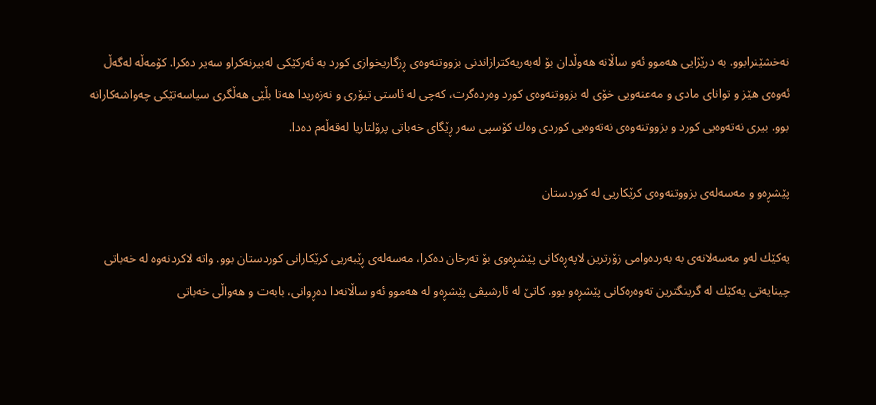نه‌خشێنرابوو. به‌ درێژایی‌ هه‌موو ئه‌و ساڵانه‌ هه‌وڵدان بۆ له‌به‌ریه‌كترازاندنی‌ بزووتنه‌وه‌ی‌ ڕزگاریخوازی‌ كورد به‌ ئه‌ركێكی‌ له‌بیرنه‌کراو سه‌یر ده‌كرا. كۆمه‌ڵه له‌گه‌ڵ‌ ئه‌وه‌ی‌ هێز و توانای‌ مادی‌ و مه‌عنه‌ویی‌ خۆی‌ له‌ بزووتنه‌وه‌ی‌ كورد وه‌رده‌گرت، كه‌چی‌ له‌ ئاستی‌ تیۆری‌ و نه‌زه‌ریدا هه‌تا ‌بڵێی هه‌ڵگری‌ سیاسه‌تێكی‌ چه‌واشه‌كارانه‌ بوو. بیری نه‌ته‌وه‌یی‌ كورد و بزووتنه‌وه‌ی‌ نه‌ته‌وه‌یی كوردی وه‌ك كۆسپی‌ سه‌ر ڕێگای‌ خه‌باتی پرۆلتاریا له‌قه‌ڵه‌م ده‌دا.

پێشڕه‌و و مه‌سه‌له‌ی‌ بزووتنه‌وه‌ی‌ كرێكاریی‌ له‌ كوردستان

یه‌كێك له‌و مه‌سه‌لانه‌ی‌ به‌ به‌رده‌وامی‌ زۆرترین لاپه‌ڕه‌كانی‌ پێشڕه‌وی‌ بۆ ته‌رخان ده‌كرا، مه‌سه‌له‌ی‌ ڕێبه‌ریی‌ كرێكارانی‌ كوردستان بوو. واته‌ لاكردنه‌وه‌ له‌ خه‌باتی‌ چینایه‌تی‌ یه‌كێك له‌ گرینگترین ته‌وه‌ره‌كانی‌ پێشڕه‌‌و بوو. كاتێ‌ له ئارشیڤی‌ پێشڕه‌و له‌ هه‌موو ئه‌و ساڵانه‌دا‌ ده‌ڕوانی‌، بابه‌ت و هه‌واڵی‌ خه‌باتی‌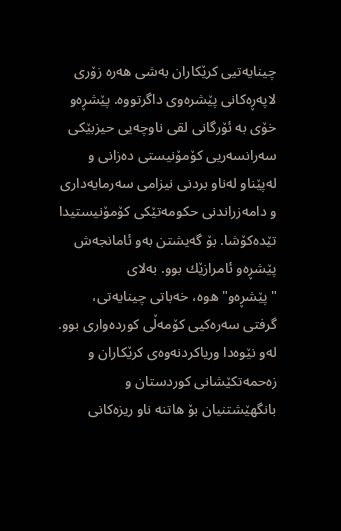چینایه‌تیی‌ كرێكاران به‌شی‌ هه‌ره‌ زۆری‌ لاپه‌ڕه‌كانی‌ پێشره‌وی دا‌گرتووه‌. پێشڕه‌و خۆی‌ به‌ ئۆرگانی‌ لقی ناوچه‌یی‌ حیزبێكی‌ سه‌رانسه‌ریی‌ كۆمۆنیستی‌ ده‌زانی‌ و له‌پێناو‌ له‌ناو بردنی‌ نیزامی‌ سه‌رمایه‌داری‌ و دامه‌زراندنی‌ حكومه‌تێكی‌ كۆمۆنیستیدا‌ تێده‌كۆشا. بۆ گه‌یشتن به‌و ئامانجه‌‌ش پێشڕه‌و ئامرازێك بوو. به‌لای‌ "پێشڕه‌و"ه‌وه، خه‌باتی‌ چینایه‌تی‌، گرفتی‌ سه‌ره‌كیی‌ كۆمه‌ڵی‌ كورده‌واری‌ بوو. له‌و نێوه‌دا وریاكردنه‌وه‌ی‌ كرێكاران و زه‌حمه‌تكێشانی‌ كوردستان و بانگهێشتنیان بۆ هاتنه‌ ناو ریزه‌كانی‌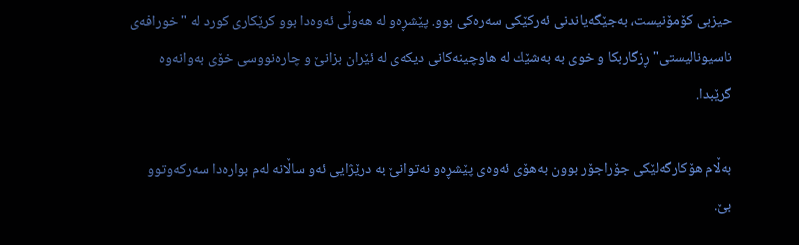حیزبی‌ كۆمۆنیست، به‌جێگه‌یاندنی‌ ئه‌ركێكی‌ سه‌ره‌كی‌ بوو. پێشڕه‌و له‌ هه‌وڵی‌ ئه‌وه‌دا بوو كرێكاری‌ كورد له‌ "خورافه‌ی‌ ناسیونالیستی" ڕزگاربكا و خوی‌ به به‌شێك له‌ هاوچینه‌كانی‌ دیكه‌ی‌ له‌ ئێران بزانێ‌ و چاره‌نووسی‌ خۆی‌ به‌وانه‌وه‌ گرێبدا.

به‌ڵام هۆكارگه‌لێكی‌ جۆراجۆر بوون به‌هۆی‌ ئه‌وه‌ی‌ پێشڕه‌و نه‌توانێ‌ به‌ درێژایی‌ ئه‌و ساڵانه‌ له‌م بواره‌دا سه‌ركه‌وتوو بێ.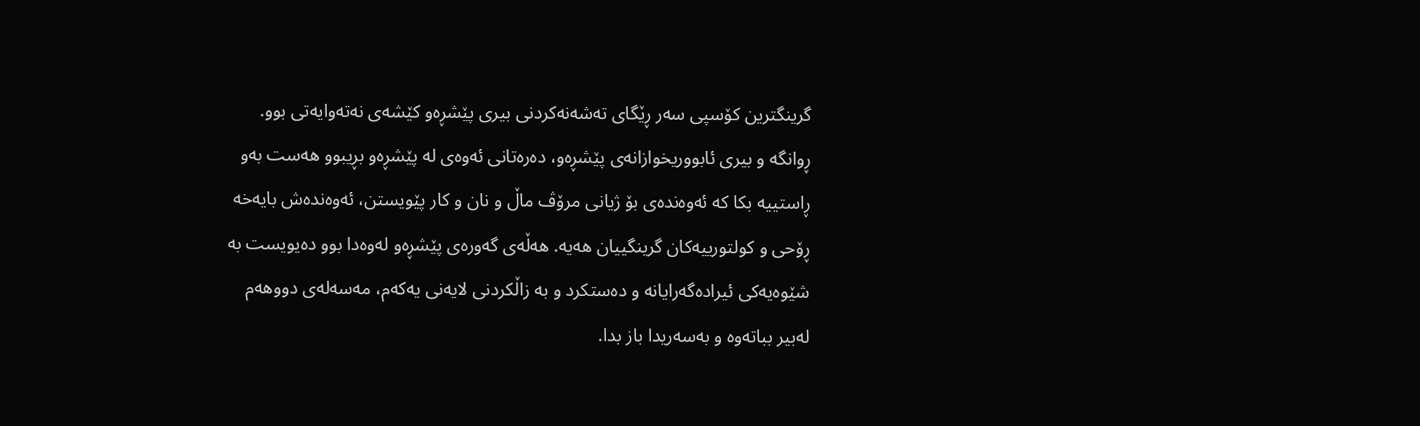گرینگترین كۆسپی‌ سه‌ر ڕێگای‌ ته‌شه‌نه‌‌كردنی‌ بیری‌ پێشڕه‌و كێشه‌ی‌ نه‌ته‌وایه‌تی‌ بوو. ڕوانگه‌ و‌ بیری ئابووریخوازانه‌ی‌ پێشڕه‌و، ده‌ره‌تانی‌ ئه‌وه‌ی‌ له‌ پێشڕه‌و بڕیبوو هه‌ست به‌و ڕاستییه‌ بكا كه ئه‌وه‌نده‌ی‌ بۆ ژیانی‌ مرۆڤ ماڵ‌ و نان و كار پێویستن، ئه‌وه‌نده‌ش بایه‌خه‌ ڕۆحی‌ و كو‌لتورییه‌كان گرینگییان هه‌یه‌. هه‌ڵه‌ی‌ گه‌وره‌ی‌ پێشڕه‌و له‌‌وه‌دا بوو ده‌یویست به‌ شێوه‌یه‌كی‌ ئیراده‌گه‌رایانه‌ و ده‌ستكرد و به ‌زاڵكردنی‌ لایه‌نی‌ یه‌كه‌م، مه‌سه‌له‌ی‌ دووهه‌م له‌بیر بباته‌وه‌ و به‌سه‌ریدا‌ باز بدا.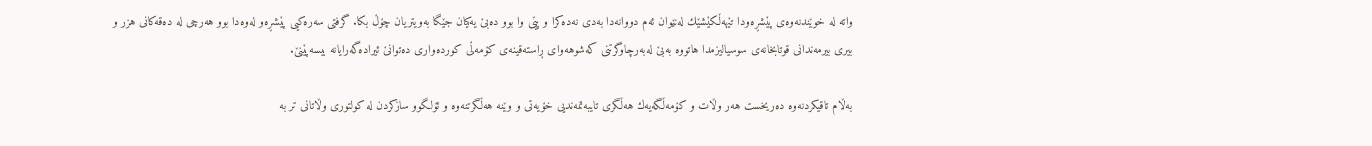واته له خوێندنه‌وه‌ی پێشڕه‌ودا تێهه‌ڵكێشێك له‌نێوان ئه‌م دووانه‌دا به‌دی نه‌ده‌كرا و پێی وا بوو ده‌بێ یه‌کیان جێگا به‌ویتریان چۆڵ بكا. گرفتی‌ سه‌ره‌كیی‌ پێشڕه‌و له‌وه‌دا بوو هه‌رچی‌ له‌ ده‌قه‌كانی هزر و بیری‌ بیرمه‌ندانی‌ قوتابخانه‌ی‌ سوسیالیزمدا هاتووه‌ به‌بێ له‌به‌رچاوگرتنی‌ كه‌شوهه‌وای‌ ڕاسته‌قینه‌ی‌ كۆمه‌ڵی‌ كورده‌واری‌ ده‌توانێ‌ ئیراده‌گه‌رایانه بیسه‌پێنێ.

به‌ڵام تاقیكردنه‌وه‌ ده‌ریخست هه‌ر وڵات و كۆمه‌ڵگه‌یه‌ك هه‌ڵگری‌ تایبه‌تمه‌ندیی خۆیه‌تی‌ و وێنه‌ هه‌ڵگرتنه‌وه‌ و ئۆلگوو سازكردن له‌ كو‌لتوری‌ وڵاتانی تر به‌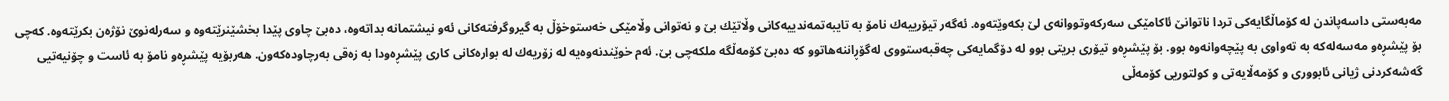مه‌به‌ستی‌ داسه‌پاندن‌ له‌ کۆماڵگایه‌کی ‌تردا ناتوانێ‌ ئاكامێكی‌ سه‌ركه‌وتوو‌انه‌ی‌ لێ‌ بكه‌وێته‌وه‌. ئه‌گه‌ر تیۆرییه‌ك نامۆ به‌ تایبه‌تمه‌ندییه‌كانی‌ وڵاتێك بێ‌ و نه‌توانی‌ وڵامێكی‌ خه‌ستوخۆڵ‌ به‌ گیروگرفته‌كانی‌ ئه‌و نیشتمانه‌ بداته‌وه‌، ده‌بێ‌ چاوی‌ پێدا بخشێنرێته‌وه‌ و سه‌رله‌نوێ‌ نۆژه‌ن بكرێته‌وه‌. كه‌چی‌ بۆ پێشڕه‌و مه‌سه‌له‌كه‌ به ته‌واوی به‌ پێچه‌وانه‌وه‌ بوو. بۆ پێشڕه‌و تیۆری‌ بریتی‌ بوو له‌ دۆگمایه‌کی‌ چه‌قبه‌ستووی‌ له‌گۆڕاننه‌هاتوو كه‌ ده‌بێ‌ كۆمه‌ڵگه‌ ملكه‌چی‌ بێ‌. ئه‌م خوێندنه‌وه‌یه‌ له‌ زۆریه‌ك له‌ بواره‌كانی‌ كاری‌ پێشڕه‌ودا به‌ زه‌قی‌ به‌رچاوده‌كه‌ون. هه‌ربۆیه پێشڕه‌و نامۆ به‌ ئاست و چۆنیه‌تیی گه‌شه‌كردنی‌ ژیانی‌ ئابووری‌ و كۆمه‌ڵایه‌تی‌ و كولتوریی‌ كۆمه‌ڵی‌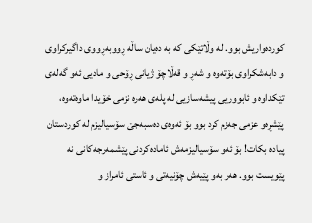كورده‌واریش‌ بوو. له‌ وڵاتێكی‌ كه‌ به‌ ده‌یان ساڵه‌ ڕووبه‌ڕووی‌ داگیركراوی‌ و دابه‌شكراوی‌ بۆ‌ته‌وه‌ و شه‌ڕ و قه‌ڵاچۆ‌ ژیانی‌ ڕۆحی‌ و مادیی ئه‌و گه‌له‌‌ی‌ تێكداوه‌ و ئابووریی‌ پیشه‌سازیی‌ له‌ پله‌ی‌ هه‌ره‌ نزمی‌ خۆیدا ماوه‌ته‌وه، پێشڕه‌و عزمی‌ جه‌زم كرد ‌بوو بۆ ئه‌وه‌ی‌ ده‌سبه‌جێ‌ سۆسیالیزم له‌ كوردستان پیاده ‌بكات! بۆ ئه‌و سۆسیالیزمه‌ش‌ ئاماده‌كردنی‌ پێشمه‌رجه‌كانی‌ نه‌ پێویست بوو. هه‌ر به‌و پێیه‌ش چۆنیه‌تی‌ و ئاستی‌ ئامراز و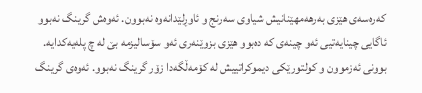كه‌ره‌سه‌ی‌ هێزی‌ به‌رهه‌مهێنانیش شیاوی‌ سه‌رنج و ئاوڕلێدانه‌وه‌ نه‌بوون‌. ئه‌وه‌ش گرینگ نه‌بوو ئاگایی‌ چینایه‌تیی‌ ئه‌و چینه‌ی كه ده‌بوو هێزی‌ بزوێنه‌ری‌ ئه‌و سۆسالیزمه‌ بێ له‌ چ پله‌یه‌كدایه‌. بوونی‌ ئه‌زموون و كولتورێكی‌ دیموكراتییش له‌ كۆمه‌ڵگه‌دا‌ زۆر گرینگ نه‌بوو. ئه‌وه‌ی‌ گرینگ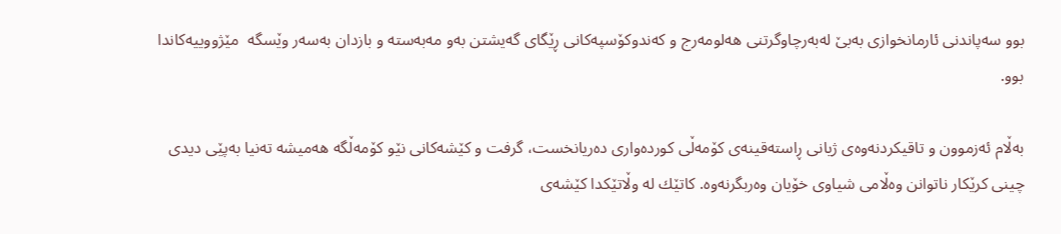بوو سه‌پاندنی‌ ئارمانخوازی‌ به‌بێ‌ له‌به‌رچاوگرتنی‌ هه‌لومه‌رج و كه‌ندوكۆسپه‌كانی‌ ڕێگای‌ گه‌یشتن به‌و مه‌به‌سته‌ و بازدان به‌سه‌ر وێسگه‌  مێژووییه‌كاندا بوو.

به‌ڵام ئه‌زموون و تاقیكردنه‌وه‌ی‌ ژیانی‌ ڕاسته‌قینه‌ی‌ كۆمه‌ڵی‌ كورده‌واری‌ ده‌ریانخست، گرفت و كێشه‌كانی‌ نێو كۆمه‌ڵگه هه‌میشه‌ ته‌نیا به‌پێی‌ دیدی‌ چینی‌ كرێكار‌ ناتوانن‌ وه‌ڵامی‌ شیاوی‌ خۆیان‌ وه‌ربگر‌‌نه‌وه. كاتێك له‌ وڵاتێكدا كێشه‌ی‌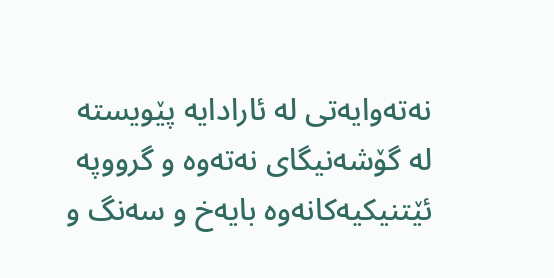نه‌ته‌وایه‌تی‌ له‌ ئارادایه‌ پێویسته‌ له‌ گۆشه‌نیگای‌ نه‌ته‌وه‌ و گرووپه‌ ئێتنیكیه‌كانه‌وه بایه‌خ و سه‌نگ و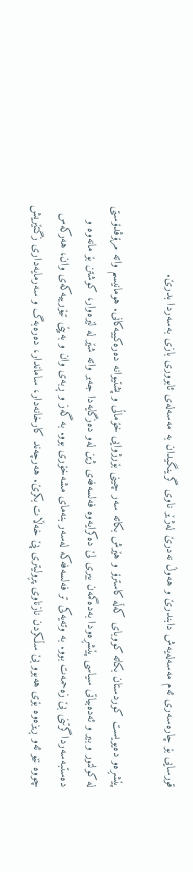قورسایی‌ بۆ چاره‌سه‌ری‌ ئه‌م مه‌سه‌له‌یه‌ش دابندرێ و هه‌وڵ‌ نه‌درێ‌ له‌ژێر ناوی‌ گرینگیدان به‌ مه‌سه‌له‌ی‌ ئابووری بازی‌ به‌سه‌ردا بدرێ‌.

پێشڕه‌و ده‌یویست كوردستان بكاته‌ كووبای‌ كه‌ڵه‌ كاسترۆ و هێرش بكاته‌ سه‌ر چینی‌ بۆرژوایی خۆماڵی و پشتیوانه ده‌ره‌كییه‌كانی‌. هومانیسم واته‌ مرۆڤدۆستی‌ له‌ كولتور و بیر و ئه‌ده‌بیاتی‌ سیاسی‌ پێشڕه‌ودا به‌ده‌گمه‌ن بیری‌ لێ‌ ده‌كرایه‌وه‌ فه‌لسه‌فه‌ی‌ ژین له‌و ده‌زگایه‌دا جه‌بر واته شێر له‌ لێره‌وار، كوشتن بۆ مانه‌وه‌ و ده‌ستبه‌سه‌رداگرتنی‌ بێ‌ زه‌حمه‌ت بوو. به‌ وته‌یه‌كی تر فه‌لسه‌فه‌كه‌ له‌سه‌ر بنه‌مای مشه‌خۆری‌ بوو. به‌ گه‌ز و ڕ‌به‌ی‌ ‌وان و به‌پێی‌ تیۆرییه‌كه‌ی‌ ‌وان، هه‌ركه‌س چووه نێو ئه‌و ڕیزه‌وه‌ بۆی‌ هه‌بوو بێ‌ سڵكردن ناز‌ناوی‌ پڕولیتری‌ پێ‌ خه‌ڵات بكرێ‌. هه‌رچه‌ند كارخانه‌دار، ساماندار، ده‌ره‌به‌گ و سه‌رمایه‌داری‌ زگتێریش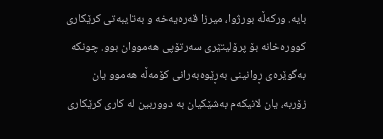بایه. وركه‌ڵه‌ بورژوا، میرزا قه‌ره‌یه‌خه و به‌تایبه‌تی كرێكاری كووره‌خانه‌ بۆ پرۆلیتێری سه‌رتۆپی هه‌مووان بوو. چونكه‌ به‌گوێره‌ی ڕوانینی‌ به‌ڕێوه‌به‌رانی‌ كۆمه‌ڵه‌ هه‌موو یان زۆربه، ‌یان لانیكه‌م به‌شێكیان به‌ دووربین‌ له‌ كاری‌ كرێكاری‌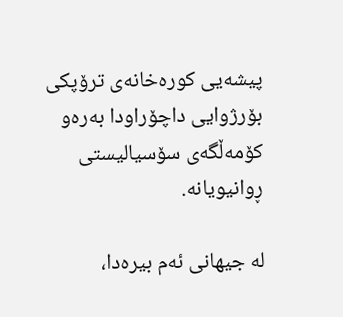پیشه‌یی‌ كوره‌خانه‌ی‌ ترۆپكی‌ بۆرژوایی‌ داچۆراودا به‌ره‌و كۆمه‌ڵگه‌ی‌ سۆسیالیستی‌ ڕوانیویانه‌.

له‌ جیهانی‌ ئه‌م بیره‌دا،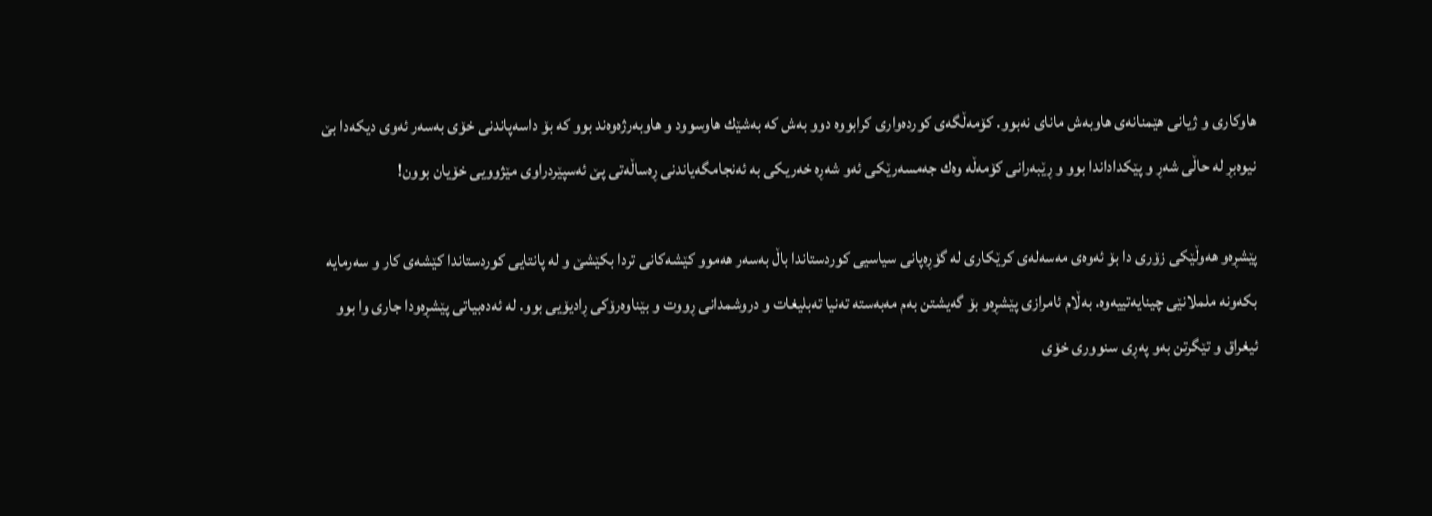هاوكاری‌ و ژیانی‌ هێمنانه‌ی‌ هاوبه‌ش مانای‌ نه‌بوو. كۆمه‌ڵگه‌ی‌ كورده‌واری‌ كرابووه‌ دوو به‌ش كه به‌شێك هاوسوود و هاوبه‌رژه‌وه‌ند بوو كه‌ بۆ داسه‌پاندنی‌ خۆی‌ به‌سه‌ر ئه‌وی دیكه‌دا بێ نیوه‌بڕ له‌ حاڵی‌ شه‌ڕ و پێكداداندا بوو و ڕێبه‌رانی‌ كۆمه‌ڵه‌ وه‌ك جه‌مسه‌رێكی‌ ئه‌و شه‌ڕه‌ خه‌ریكی‌ به‌ ئه‌نجامگه‌یاندنی‌ ڕه‌ساڵه‌تی‌ پێ‌ ئه‌سپێردراوی‌ مێژوویی‌ خۆیان بوون!

پێشڕه‌و هه‌وڵێكی‌ زۆری‌ دا بۆ ئه‌وه‌ی‌ مه‌سه‌له‌ی‌ كرێكاری‌ له‌ گۆڕه‌پانی‌ سیاسیی‌ كوردستاندا باڵ به‌سه‌ر هه‌موو كێشه‌كانی تردا بكێشێ‌ و له‌ پانتایی‌ كوردستاندا كێشه‌ی‌ كار و سه‌رمایه‌ بكه‌ونه‌ ململانێی‌ چینایه‌تییه‌وه‌. به‌ڵام ئامرازی‌ پێشڕه‌و بۆ گه‌یشتن به‌م مه‌به‌سته‌ ته‌نیا ته‌بلیغات و دروشمدانی ڕووت و بێناوه‌رۆكی‌ ڕادیۆیی‌ بوو. له‌ ئه‌ده‌بیاتی‌ پێشڕه‌ودا جاری‌ وا بوو ئیغراق و تێگرتن به‌و په‌ڕی سنووری‌ خۆی‌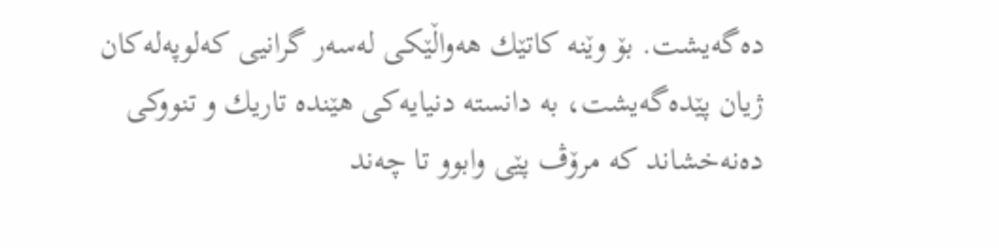ده‌گه‌یشت. بۆ وێنه‌ كاتێك‌ هه‌واڵێكی‌ له‌سه‌ر گرانیی‌ كه‌لوپه‌له‌کان‌ ژیان‌ پێده‌گه‌یشت، به‌ دانسته‌ دنیایه‌كی‌ هێنده‌ تاریك و تنووكی‌ ده‌نه‌خشاند كه‌ مرۆڤ پێی‌ وابوو تا چه‌ند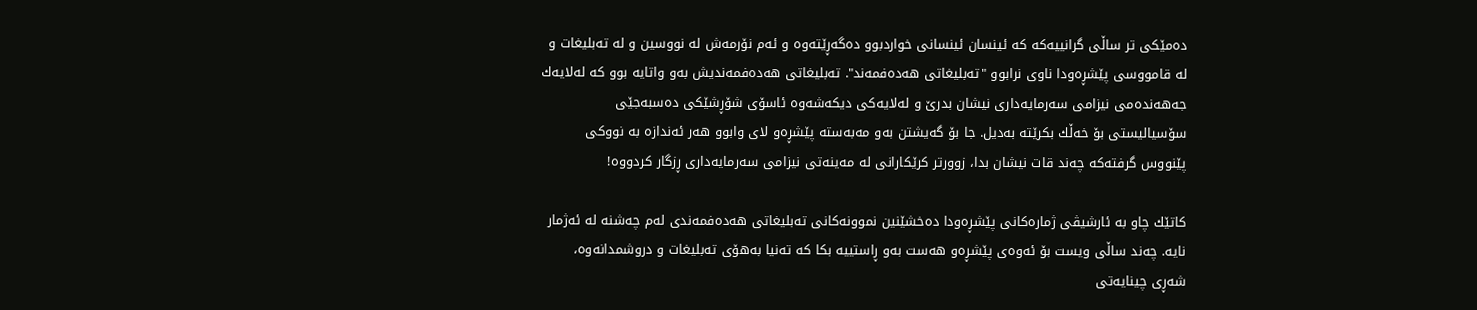ده‌مێكی‌ تر ساڵی‌ گرانییه‌كه‌ كه‌ ئینسان ئینسانی‌ خواردبوو ده‌گه‌ڕێته‌وه‌ و ئه‌م نۆرمه‌ش له‌ نووسین و له‌ ته‌بلیغات و له‌ قامووسی پێشڕه‌ودا ناوی‌ نرابوو "ته‌بلیغاتی‌ هه‌ده‌فمه‌ند". ته‌بلیغاتی‌ هه‌ده‌فمه‌ندیش به‌و واتایه‌ بوو كه‌ له‌لایه‌ك جه‌هه‌نده‌می‌ نیزامی‌ سه‌رمایه‌داری‌ نیشان بدرێ‌ و له‌لایه‌كی‌ دیكه‌شه‌وه‌ ئاسۆی‌ شۆڕشێكی ده‌سبه‌جێی سۆسیالیستی‌ بۆ خه‌ڵك بكرێته‌ به‌دیل. جا بۆ گه‌یشتن به‌و مه‌به‌سته‌ پێشڕ‌‌ه‌و لای‌ وابوو هه‌ر ئه‌ندازه‌ به‌ نووكی‌ پێنووس گرفته‌كه‌ چه‌ند قات نیشان بدا، زوورتر كرێكارانی‌ له‌ مه‌ینه‌تی‌ نیزامی‌ سه‌رمایه‌داری‌ ڕزگار كردووه‌!

كاتێك‌ چاو به‌ ئارشیڤی‌ ژماره‌كانی‌ پێشڕه‌ودا ده‌خشێنین‌ نموونه‌كانی‌ ته‌بلیغاتی‌ هه‌ده‌فمه‌ندی‌ له‌م چه‌شنه له ئه‌ژمار نایه‌. چه‌ند ساڵی‌ ویست بۆ ئه‌وه‌ی‌ پێشڕه‌و هه‌ست به‌و ڕاستییه‌ بكا كه ته‌نیا به‌هۆی‌ ته‌بلیغات و دروشمدانه‌وه‌، شه‌ڕی‌ چینایه‌تی‌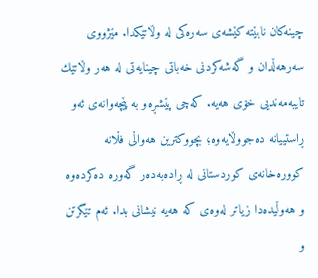چینه‌كان نابێته‌ كێشه‌ی‌ سه‌ره‌كی‌ له‌ وڵاتێكدا. مێژووی‌ سه‌رهه‌ڵدان و گه‌شه‌كردنی‌ خه‌باتی‌ چینایه‌تی‌ له‌ هه‌ر وڵاتێك تایبه‌مه‌ندیی خۆی‌ هه‌یه‌. كه‌چی پێشڕه‌و به پێچه‌وانه‌ی ئه‌و ڕاستییانه ده‌جووڵایه‌وه؛ بچووكترین هه‌واڵی‌ فڵانه‌ كووره‌خانه‌ی‌ كوردستانی‌ له‌ ڕاده‌به‌ده‌ر گه‌وره‌ ده‌كرده‌وه و هه‌وڵیده‌دا زیاتر له‌وه‌ی‌ كه‌ هه‌یه‌ نیشانی‌ بدا. ئه‌م تێگرتن و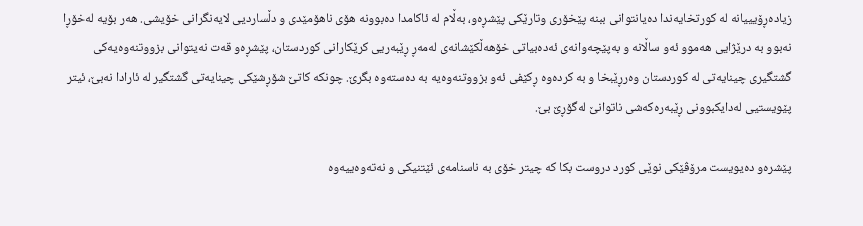زیاده‌ڕۆیییانه‌‌ له‌ كورتخایه‌ندا ده‌یانتوانی‌ ببنه‌ پێخۆری‌ وتارێكی‌ پێشڕه‌و، به‌ڵام له‌ ئاكامدا ده‌بوونه‌ هۆی‌ ناهۆمێدی‌ و دڵساردیی‌ لایه‌نگرانی‌ خۆیشی‌. هه‌ر بۆیه له‌خۆڕا نه‌بوو به درێژایی هه‌موو ئه‌و ساڵانه و به‌پێچه‌وانه‌‌ی ئه‌ده‌بیاتی‌ خۆهه‌ڵکێشانه‌ی له‌مه‌ڕ ڕێبه‌ریی‌ كرێكارانی‌ كوردستان، پێشڕه‌و قه‌ت نه‌یتوانی‌ بزووتنه‌وه‌یه‌كی‌ گشتگیری‌ چینایه‌تی‌ له كوردستان وه‌رڕێبخا و به‌ كرده‌وه‌ ڕكێفی‌ ئه‌و بزووتنه‌وه‌یه‌ به‌ ده‌سته‌وه‌ بگرێ‌. چونكه كاتێ‌ شۆڕشێكی‌ چینایه‌تی‌ گشتگیر له‌ ئارادا نه‌بێ‌، ئیتر پێویستیی‌ له‌دایكبوونی‌ ڕێبه‌ره‌كه‌شی ناتوانێ له‌گۆڕێ بێ‌.

پێشره‌و ده‌یویست مرۆڤێكی نوێی‌ كورد دروست بكا كه‌ چیتر خۆی به‌ ناسنامه‌ی‌ ئێتنیكی‌ و نه‌ته‌وه‌ییه‌وه‌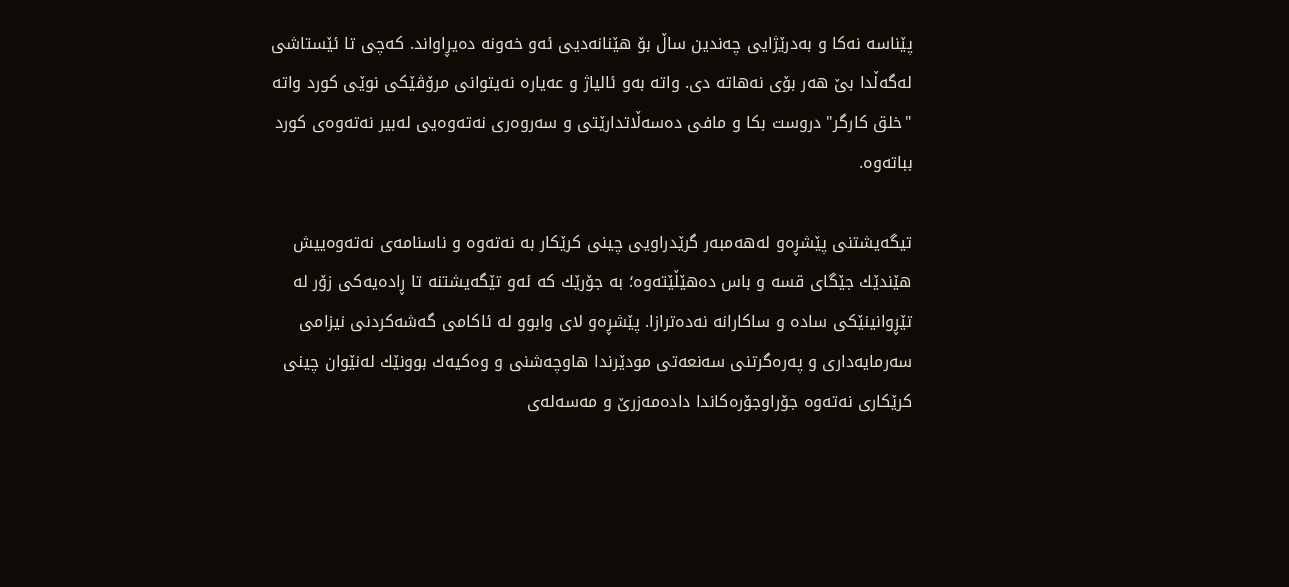پێناسه‌ نه‌كا ‌و به‌درێژایی‌ چه‌ندین ساڵ‌ بۆ هێنانه‌دیی ئه‌و خه‌ونه‌ ده‌یڕاواند. كه‌چی‌ تا ئێستاشی له‌گه‌ڵدا بێ هه‌ر‌ بۆی‌ نه‌هاته‌ دی‌. واته‌ به‌و ئالیاژ و عه‌یاره‌ نه‌‌یتوانی مرۆڤێكی نوێی كورد واته "خلق كارگر" دروست بكا و مافی‌ ده‌سه‌ڵاتدارێتی‌ و سه‌روه‌ری‌ نه‌ته‌وه‌یی‌ له‌بیر نه‌ته‌‌وه‌ی كورد بباته‌وه‌.

تیگه‌یشتنی‌ پێشڕه‌و له‌هه‌مبه‌ر گرێدراویی چینی‌ كرێكار به نه‌ته‌وه و ناسنامه‌ی نه‌ته‌وه‌ییش هێندێك جێگای‌ قسه ‌و باس ده‌هێڵێته‌وه؛ به‌ جۆرێك كه‌ ئه‌و تێگه‌یشتنه‌ تا ڕاده‌یه‌كی‌ زۆر له‌ تێڕوانینێكی‌ ساده‌ و ساكارانه‌ نه‌ده‌ترازا. پێشڕه‌و لای‌ وابوو له‌ ئاكامی‌ گه‌شه‌كردنی‌ نیزامی‌ سه‌رمایه‌داری‌ و په‌ره‌گرتنی‌ سه‌نعه‌تی‌ مودێرندا هاوچه‌شنی و وه‌كیه‌ك بوونێك له‌نێوان چینی‌ كرێكاری‌ نه‌ته‌وه‌ جۆراوجۆره‌كاندا داده‌مه‌زرێ و مه‌سه‌له‌ی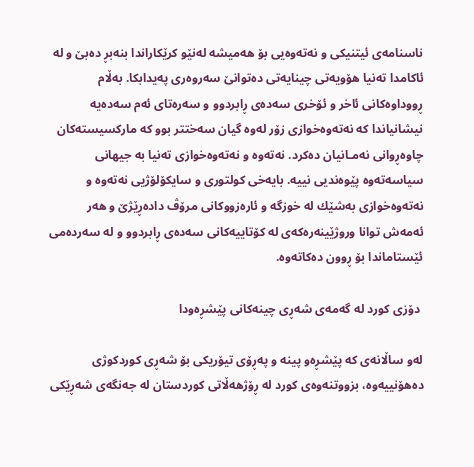ناسنامه‌ی‌ ئیتنیكی‌ و نه‌ته‌وه‌یی بۆ هه‌میشه‌ له‌نێو كرێكاراندا بنه‌بڕ ده‌بێ‌ و له‌ ئاكامدا ته‌نیا هۆویه‌تی‌ چینایه‌تی‌ ده‌توانێ‌ سه‌روه‌ری‌ په‌یدابكا. به‌ڵام ڕووداوه‌كانی‌ ئاخر و ئۆخری‌ سه‌ده‌ی‌ ڕابردوو و سه‌ره‌تای‌ ئه‌م سه‌ده‌یه‌ نیشانیاندا كه نه‌ته‌وه‌خوازی‌ زۆر له‌وه‌ گیان سه‌ختتر بوو كه‌ ماركسیسته‌كان چاوه‌ڕوانی‌ نه‌مـانیان ده‌كرد. نه‌ته‌وه‌ و نه‌ته‌وه‌خوازی‌ ته‌نیا به‌ جیهانی‌ سیاسه‌ته‌وه‌ پێوه‌ندیی‌ نییه‌. بایه‌خی كولتوری‌ و سایكۆلۆژیی‌ نه‌ته‌وه‌ و نه‌ته‌وه‌خوازی‌ به‌شێك له‌ خوزگه‌ و ئاره‌زووكانی‌ مرۆڤ داده‌ڕێژێ‌ و هه‌ر ئه‌مه‌ش‌ توانا وروژێینه‌ره‌كه‌ی‌ له‌ کۆتاییه‌کانی سه‌ده‌ی‌ ڕابردوو و له سه‌رده‌می ئێستاماندا بۆ ڕوون ده‌کاته‌وه.

 دۆزی‌ كورد له گه‌مه‌ی‌ شه‌ڕی‌ چینه‌كانی‌ پێشڕه‌ودا

له‌و ساڵانه‌ی‌ كه‌ پێشڕه‌و پینه ‌و په‌ڕۆی‌ تیۆریكی بۆ شه‌ڕی‌ كوردكوژی‌ ده‌هۆنییه‌وه، بزووتنه‌وه‌ی‌ كورد له‌ ڕۆژهه‌ڵاتی‌ كوردستان له‌ جه‌نگه‌ی‌ شه‌ڕێكی‌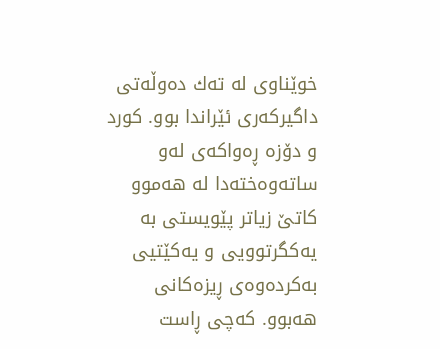خوێناوی‌ له ‌ته‌ك ده‌وڵه‌تی‌ داگیركه‌ری‌ ئێراندا بوو. كورد و دۆزه‌ ڕه‌واكه‌ی‌ له‌و ساته‌وه‌خته‌دا له‌ هه‌موو كاتێ‌ زیاتر پێویستی‌ به‌ یه‌كگرتوویی و یه‌كێتیی‌ به‌كرده‌وه‌ی‌ ڕیزه‌كانی‌ هه‌بوو. كه‌چی ڕاست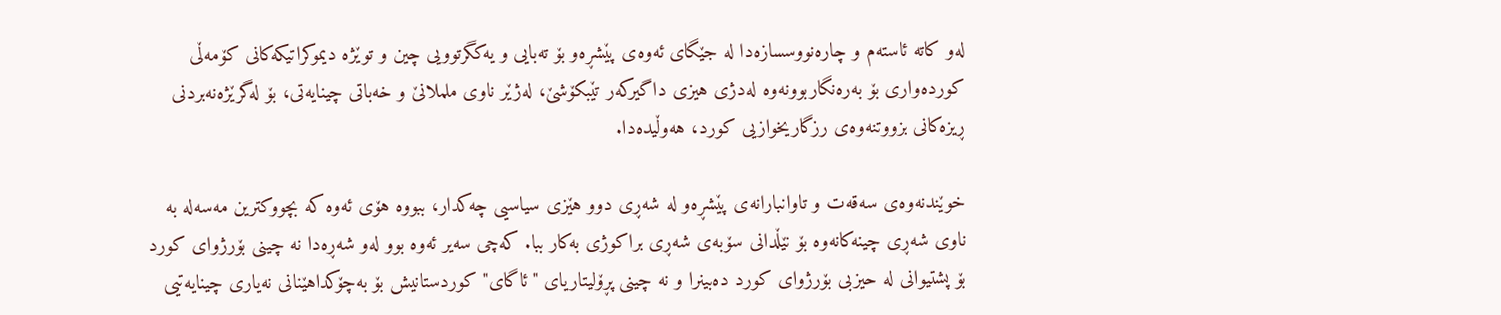له‌و كاته‌ ئاسته‌م ‌و چاره‌نووسسازه‌دا له‌ جێگای‌ ئه‌وه‌ی‌ پێشڕه‌و بۆ ته‌بایی‌ و یه‌كگرتوویی‌ چین و توێژه‌ دیموكراتیكه‌كانی‌ كۆمه‌ڵی كورده‌واری بۆ به‌ره‌نگاربوونه‌وه‌ له‌دژی‌ هیزی‌ داگیركه‌ر تێبكۆشێ، له‌ژێر ناوی‌ ململانێ‌ و خه‌باتی‌ چینایه‌تی،‌ بۆ له‌گرێژه‌نه‌بردنی ڕیزه‌كانی‌ بزووتنه‌وه‌ی رزگاریخوازیی کورد، هه‌وڵیده‌دا.

خوێندنه‌وه‌ی‌ سه‌قه‌ت و تاوانبار‌انه‌ی‌ پێشڕه‌و له شه‌ڕی‌ دوو هێزی‌ سیاسیی‌ چه‌كدار، ببووه هۆی ئه‌وه كه‌ بچووكترین مه‌سه‌له‌ به‌ ناوی‌ شه‌ڕی‌ چینه‌كانه‌وه‌ بۆ نێڵدانی سۆبه‌ی‌ شه‌ڕی‌ براكوژی‌ به‌كار ببا. كه‌چی‌ سه‌یر ئه‌وه‌ بوو له‌و شه‌ڕه‌دا نه ‌چینی‌ بۆرژوای‌ كورد بۆ پشتیوانی‌ له‌ حیزبی‌ بۆرژوای‌ كورد ده‌بینرا و نه‌ چینی‌ پڕۆلیتاریای "ئاگای" كوردستانیش بۆ به‌چۆكداهێنانی‌ نه‌یاری‌ چینایه‌تیی‌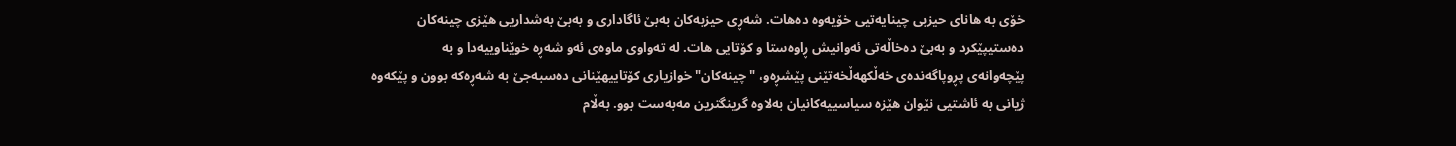خۆی‌ به‌ هانای‌ حیزبی‌ چینایه‌تیی‌ خۆیه‌وه‌ ده‌هات. شه‌ڕی‌ حیزبه‌كان به‌بێ‌ ئاگاداری‌ و به‌بێ‌ به‌شداریی‌ هێزی‌ چینه‌كان ده‌ستیپێكرد و به‌بێ‌ ده‌خاڵه‌تی‌ ئه‌وانیش ڕاوه‌ستا و كۆتایی‌ هات. له‌ ته‌واوی‌ ماوه‌ی‌ ئه‌و شه‌ڕه‌ خوێناوییه‌دا و به‌ پێچه‌وانه‌ی ‌پڕوپاگه‌نده‌ی‌ خه‌ڵكهه‌ڵخه‌تێنی‌ پێشڕه‌و، "چینه‌كان" خوازیاری‌ كۆتاییهێنانی‌ ده‌سبه‌جێ‌ به‌ شه‌ڕه‌كه‌ بوون و پێكه‌وه‌ ژیانی‌ به‌ ئاشتیی‌ نێوان هێزه‌ سیاسییه‌كانیان به‌لاوه‌ گرینگترین مه‌به‌ست بوو. به‌ڵام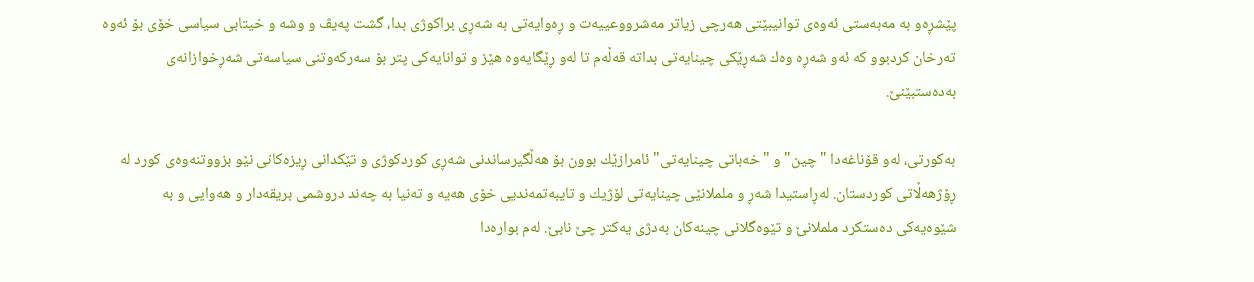پێشڕه‌و به‌ مه‌به‌ستی‌ ئه‌وه‌ی‌ توانیبێتی‌ هه‌رچی‌ زیاتر مه‌شرووعییه‌ت و ڕه‌وایه‌تی‌ به‌ شه‌ڕی‌ براکوژی بدا، گشت په‌یڤ و وشه‌ و خیتابی‌ سیاسی‌ خۆی‌ بۆ ئه‌وه‌ ته‌رخان كردبوو كه ئه‌و شه‌ڕه وه‌ك شه‌‌ڕێكی‌ چینایه‌تی‌ بداته‌ قه‌ڵه‌م ‌تا له‌و ڕێگایه‌وه‌ هێز و توانایه‌كی‌ پتر بۆ سه‌ركه‌وتنی‌ سیاسه‌تی‌ شه‌ڕخوازانه‌ی به‌ده‌ستبێنێ‌.

به‌كورتی،‌ له‌و قۆناغه‌دا "چین" و "خه‌باتی‌ چینایه‌تی" ئامرازێك بوون بۆ هه‌ڵگیرساندنی‌ شه‌ڕی‌ كوردكوژی‌ و تێكدانی‌ ڕیزه‌كانی‌ نێو بزووتنه‌وه‌ی كورد له ڕۆژ‌هه‌ڵاتی كوردستان. له‌ڕاستیدا شه‌ڕ و ململانێی‌ چینایه‌تی‌ لۆژیك و تایبه‌تمه‌ندیی خۆی‌ هه‌یه‌ و ته‌نیا به چه‌ند دروشمی‌ بریقه‌دار و هه‌وایی‌ و به‌ شێوه‌یه‌كی‌ ده‌ستكرد ململانێ ‌و تێوه‌گلانی چینه‌كان به‌دژ‌ی یه‌كتر چێ‌ نابێ‌. له‌م بواره‌دا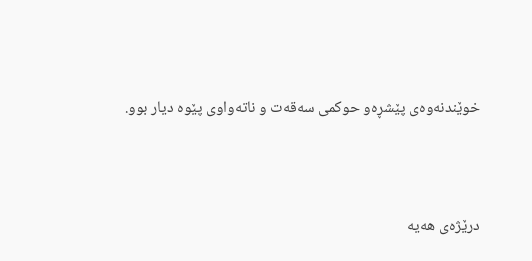خوێندنه‌وه‌ی‌ پێشڕه‌و حوكمی‌ سه‌قه‌ت و ناته‌واوی‌ پێوه‌ دیار بوو.



درێژه‌ی هه‌یه‌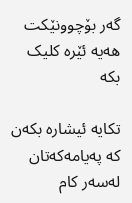گه‌ر بۆچوونێکت هه‌یه‌ ئێره‌ کلیک بکه

تکایه‌ ئیشاره‌ بکه‌ن که‌ په‌یامه‌که‌تان له‌سه‌ر کام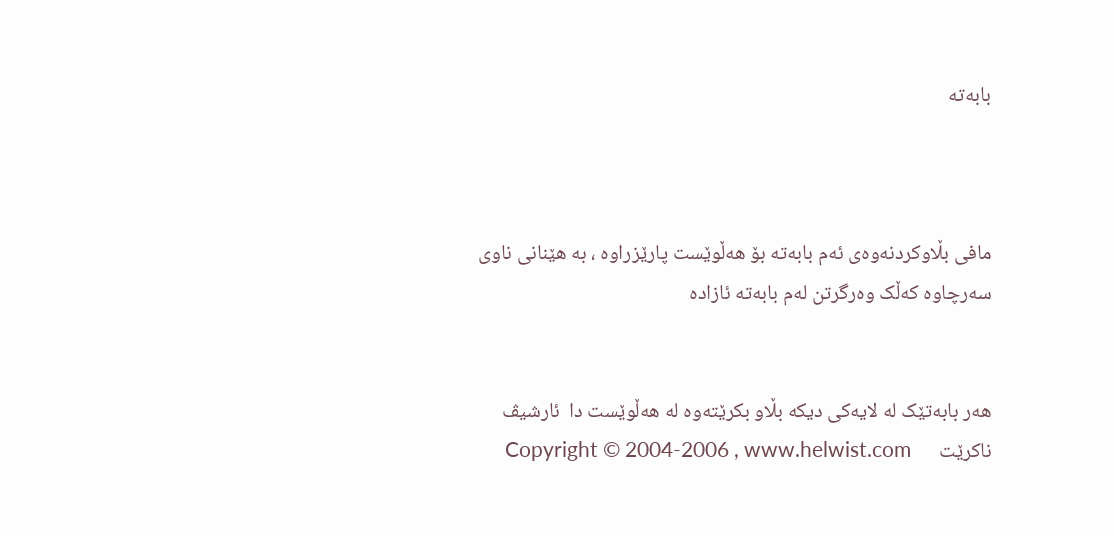بابه‌ته‌



مافی بڵاوکردنه‌وه‌ی ئه‌م بابه‌ته‌ بۆ هه‌ڵوێست پارێزراوه‌ ، به‌‌ هێنانی ناوی سه‌رچاوه‌ که‌ڵک وه‌رگرتن له‌م بابه‌ته‌ ئازاده‌


هه‌ر بابه‌تێک له‌ لایه‌کی دیکه‌ بڵاو بکرێته‌وه‌ له هه‌ڵوێست دا  ئارشیڤ ناکرێت      Copyright © 2004-2006 , www.helwist.com